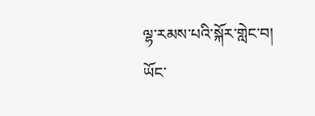ལྷ་རམས་པའི་སྐོར་གླེང་བ།
ཡོང་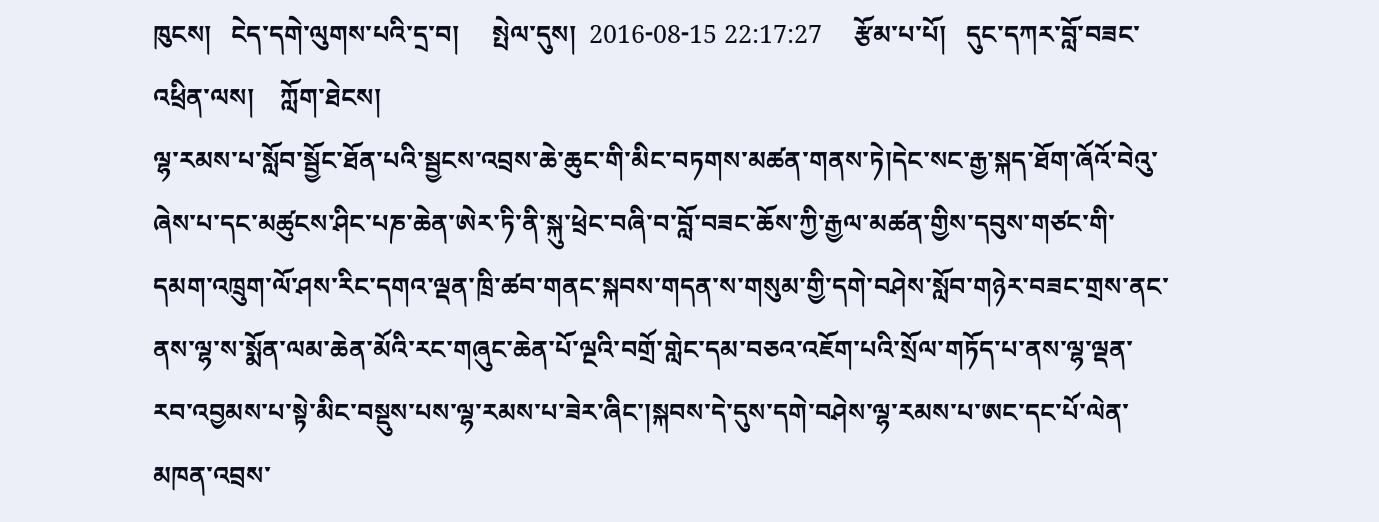ཁུངས།   ངེད་དགེ་ལུགས་པའི་དྲ་བ།     སྤེལ་དུས།  2016-08-15 22:17:27     རྩོམ་པ་པོ།   དུང་དཀར་བློ་བཟང་འཕྲིན་ལས།    ཀློག་ཐེངས།
ལྷ་རམས་པ་སློབ་སྦྱོང་ཐོན་པའི་སྦྱངས་འབྲས་ཆེ་ཆུང་གི་མིང་བཏགས་མཚན་གནས་ཏེ།དེང་སང་རྒྱ་སྐད་ཐོག་ཞོའོ་བེའུ་ཞེས་པ་དང་མཚུངས་ཤིང་པཎ་ཆེན་ཨེར་ཏི་ནི་སྐུ་ཕྲེང་བཞི་བ་བློ་བཟང་ཆོས་ཀྱི་རྒྱལ་མཚན་གྱིས་དབུས་གཙང་གི་དམག་འཁྲུག་ལོ་ཤས་རིང་དགའ་ལྡན་ཁྲི་ཚབ་གནང་སྐབས་གདན་ས་གསུམ་གྱི་དགེ་བཤེས་སློབ་གཉེར་བཟང་གྲས་ནང་ནས་ལྷ་ས་སྨོན་ལམ་ཆེན་མོའི་རང་གཞུང་ཆེན་པོ་ལྔའི་བགྲོ་གླེང་དམ་བཅའ་འཇོག་པའི་སྲོལ་གཏོད་པ་ནས་ལྷ་ལྡན་རབ་འབྱམས་པ་སྟེ་མིང་བསྡུས་པས་ལྷ་རམས་པ་ཟེར་ཞིང་།སྐབས་དེ་དུས་དགེ་བཤེས་ལྷ་རམས་པ་ཨང་དང་པོ་ལེན་མཁན་འབྲས་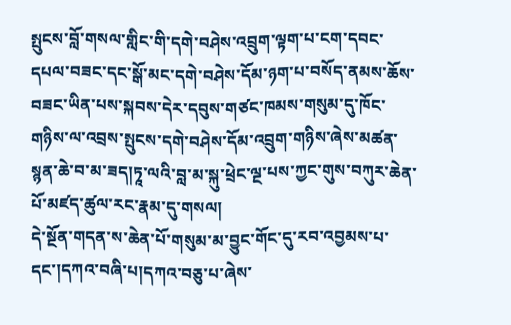སྤུངས་བློ་གསལ་གླིང་གི་དགེ་བཤེས་འབྲུག་ལྟག་པ་ངག་དབང་དཔལ་བཟང་དང་སྒོ་མང་དགེ་བཤེས་དོམ་ཉག་པ་བསོད་ནམས་ཆོས་བཟང་ཡིན་པས་སྐབས་དེར་དབུས་གཙང་ཁམས་གསུམ་དུ་ཁོང་གཉིས་ལ་འབྲས་སྤུངས་དགེ་བཤེས་དོམ་འབྲུག་གཉིས་ཞེས་མཚན་སྙན་ཆེ་བ་མ་ཟད།ཏཱ་ལའི་བླ་མ་སྐུ་ཕྲེང་ལྔ་པས་ཀྱང་གུས་བཀུར་ཆེན་པོ་མཛད་ཚུལ་རང་རྣམ་དུ་གསལ།
དེ་སྔོན་གདན་ས་ཆེན་པོ་གསུམ་མ་བྱུང་གོང་དུ་རབ་འབྱམས་པ་དང་།དཀའ་བཞི་པ།དཀའ་བཅུ་པ་ཞེས་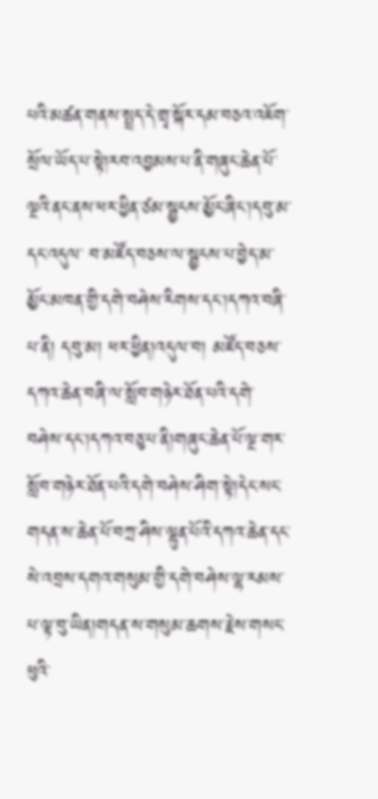པའི་མཚན་གནས་སྤྲད་དེ་གྲྭ་སྐོར་དམ་བཅའ་འཇོག་སྲོལ་ཡོད་པ་སྟེ།རབ་འབྱམས་པ་ནི་གཞུང་ཆེན་པོ་ལྔའི་ནང་ནས་ཕར་ཕྱིན་ཙམ་སྦྱངས་མྱོང་ཞིང་།དབུ་མ་དང་འདུལ་ བ་མཛོད་བཅས་ལ་སྦྱངས་པ་བྱེད་མ་མྱོང་མཁན་གྱི་དགེ་བཤེས་རིགས་དང་།དཀའ་བཞི་པ་ནི། དབུ་མ། ཕར་ཕྱིན།འདུལ་བ། མཛོད་བཅས་དཀའ་ཆེན་བཞི་ལ་སློབ་གཉེར་ཐོན་པའི་དགེ་བཤེས་དང་།དཀའ་བཅུ་པ་ནི།གཞུང་ཆེན་པོ་ལྔ་གར་སློབ་གཉེར་ཐོན་པའི་དགེ་བཤེས་ཤིག་སྟེ།དེང་སང་གདན་ས་ཆེན་པོ་བཀྲ་ཤིས་ལྷུན་པོའི་དཀའ་ཆེན་དང་སེ་འབྲས་དགའ་གསུམ་གྱི་དགེ་བཤེས་ལྷ་རམས་པ་ལྟ་བུ་ཡིན།གདན་ས་གསུམ་ཆགས་རྗེས་གསང་ཕུའི་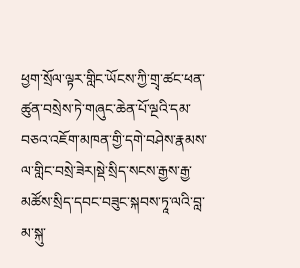ཕྱག་སྲོལ་ལྟར་གླིང་ཡོངས་ཀྱི་གྲྭ་ཚང་ཕན་ཚུན་བསྲེས་ཏེ་གཞུང་ཆེན་པོ་ལྔའི་དམ་བཅའ་འཇོག་མཁན་གྱི་དགེ་བཤེས་རྣམས་ལ་གླིང་བསྲེ་ཟེར།སྡེ་སྲིད་སངས་རྒྱས་རྒྱ་མཚོས་སྲིད་དབང་བཟུང་སྐབས་ཏཱ་ལའི་བླ་མ་སྐུ་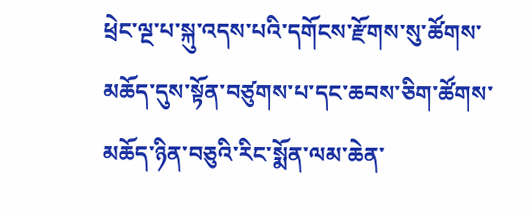ཕྲེང་ལྔ་པ་སྐུ་འདས་པའི་དགོངས་རྫོགས་སུ་ཚོགས་མཆོད་དུས་སྟོན་བཙུགས་པ་དང་ཆབས་ཅིག་ཚོགས་མཆོད་ཉིན་བཅུའི་རིང་སྨོན་ལམ་ཆེན་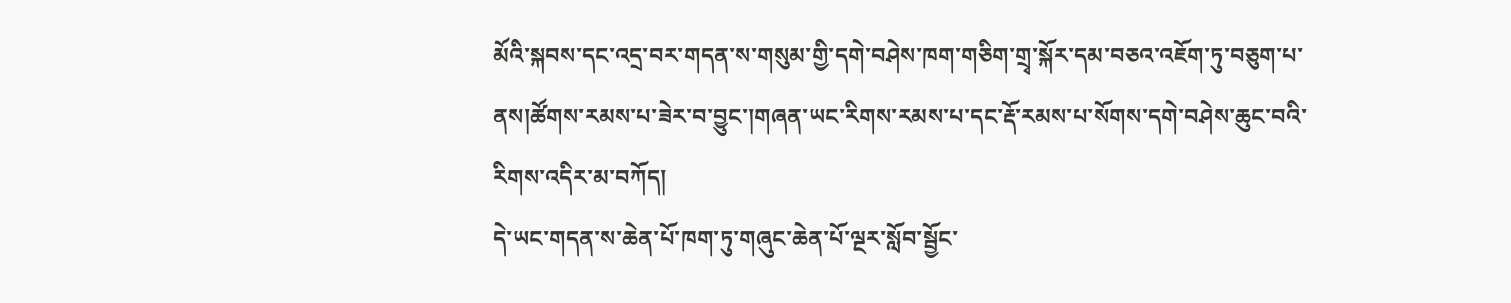མོའི་སྐབས་དང་འདྲ་བར་གདན་ས་གསུམ་གྱི་དགེ་བཤེས་ཁག་གཅིག་གྲྭ་སྐོར་དམ་བཅའ་འཇོག་ཏུ་བཅུག་པ་ནས།ཚོགས་རམས་པ་ཟེར་བ་བྱུང་།གཞན་ཡང་རིགས་རམས་པ་དང་རྡོ་རམས་པ་སོགས་དགེ་བཤེས་ཆུང་བའི་རིགས་འདིར་མ་བཀོད།
དེ་ཡང་གདན་ས་ཆེན་པོ་ཁག་ཏུ་གཞུང་ཆེན་པོ་ལྔར་སློབ་སྦྱོང་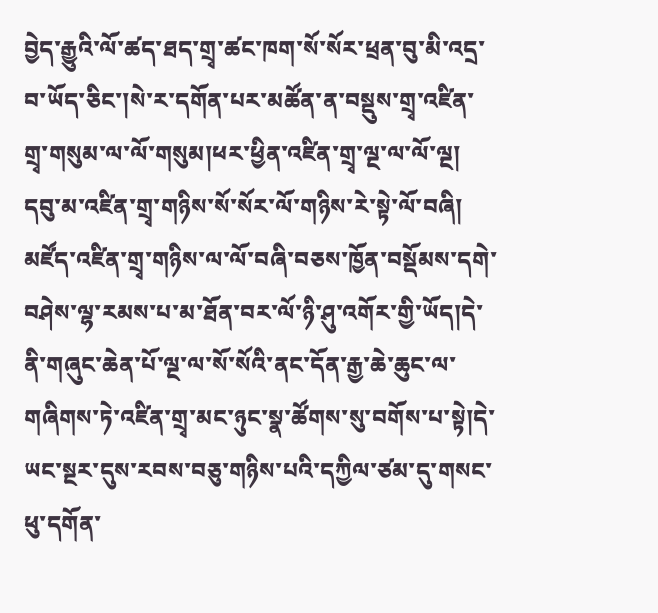བྱེད་རྒྱུའི་ལོ་ཚད་ཐད་གྲྭ་ཚང་ཁག་སོ་སོར་ཕྲན་བུ་མི་འདྲ་བ་ཡོད་ཅིང་།སེ་ར་དགོན་པར་མཚོན་ན་བསྡུས་གྲྭ་འཛིན་གྲྭ་གསུམ་ལ་ལོ་གསུམ།ཕར་ཕྱིན་འཛིན་གྲྭ་ལྔ་ལ་ལོ་ལྔ། དབུ་མ་འཛིན་གྲྭ་གཉིས་སོ་སོར་ལོ་གཉིས་རེ་སྟེ་ལོ་བཞི། མཛོད་འཛིན་གྲྭ་གཉིས་ལ་ལོ་བཞི་བཅས་ཁྱོན་བསྡོམས་དགེ་བཤེས་ལྷ་རམས་པ་མ་ཐོན་བར་ལོ་ཉི་ཤུ་འགོར་གྱི་ཡོད།དེ་ནི་གཞུང་ཆེན་པོ་ལྔ་ལ་སོ་སོའི་ནང་དོན་རྒྱ་ཆེ་ཆུང་ལ་གཞིགས་ཏེ་འཛིན་གྲྭ་མང་ཉུང་སྣ་ཚོགས་སུ་བགོས་པ་སྟེ།དེ་ཡང་སྔར་དུས་རབས་བཅུ་གཉིས་པའི་དཀྱིལ་ཙམ་དུ་གསང་ཕུ་དགོན་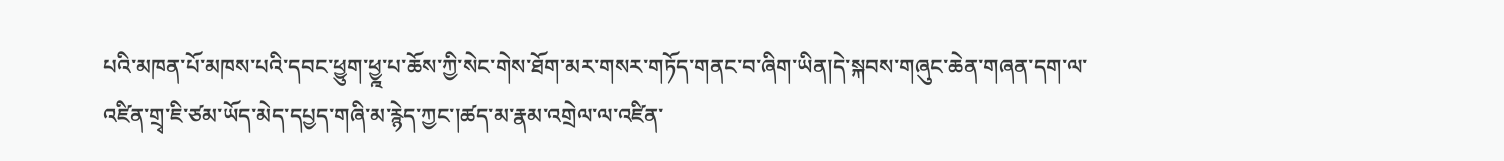པའི་མཁན་པོ་མཁས་པའི་དབང་ཕྱུག་ཕྱྰ་པ་ཆོས་ཀྱི་སེང་གེས་ཐོག་མར་གསར་གཏོད་གནང་བ་ཞིག་ཡིན།དེ་སྐབས་གཞུང་ཆེན་གཞན་དག་ལ་འཛིན་གྲྭ་ཇི་ཙམ་ཡོད་མེད་དཔྱད་གཞི་མ་རྙེད་ཀྱང་།ཚད་མ་རྣམ་འགྲེལ་ལ་འཛིན་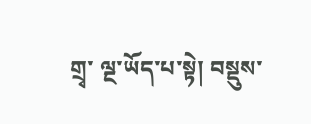གྲྭ་ ལྔ་ཡོད་པ་སྟེ། བསྡུས་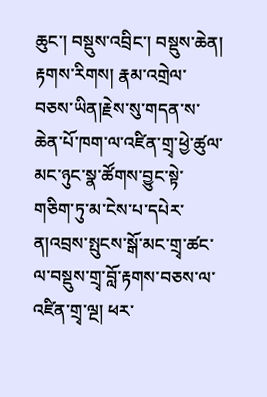ཆུང་། བསྡུས་འབྲིང་། བསྡུས་ཆེན། རྟགས་རིགས། རྣམ་འགྲེལ་བཅས་ཡིན།རྗེས་སུ་གདན་ས་ཆེན་པོ་ཁག་ལ་འཛིན་གྲྭ་ཕྱེ་ཚུལ་མང་ཉུང་སྣ་ཚོགས་བྱུང་སྟེ་གཅིག་ཏུ་མ་ངེས་པ་དཔེར་ན།འབྲས་སྤུངས་སྒོ་མང་གྲྭ་ཚང་ལ་བསྡུས་གྲྭ་བློ་རྟགས་བཅས་ལ་འཛིན་གྲྭ་ལྔ། ཕར་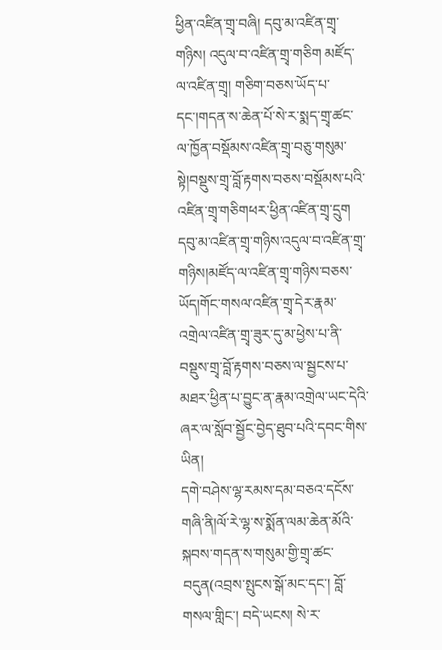ཕྱིན་འཛིན་གྲྭ་བཞི། དབུ་མ་འཛིན་གྲྭ་གཉིས། འདུལ་བ་འཛིན་གྲྭ་གཅིག མཛོད་ལ་འཛིན་གྲྭ། གཅིག་བཅས་ཡོད་པ་དང་།གདན་ས་ཆེན་པོ་སེ་ར་སྨད་གྲྭ་ཚང་ལ་ཁྱོན་བསྡོམས་འཛིན་གྲྭ་བཅུ་གསུམ་སྟེ།བསྡུས་གྲྭ་བློ་རྟགས་བཅས་བསྡོམས་པའི་འཛིན་གྲྭ་གཅིགཕར་ཕྱིན་འཛིན་གྲྭ་དྲུག དབུ་མ་འཛིན་གྲྭ་གཉིས་འདུལ་བ་འཛིན་གྲྭ་གཉིས།མཛོད་ལ་འཛིན་གྲྭ་གཉིས་བཅས་ཡོད།གོང་གསལ་འཛིན་གྲྭ་དེར་རྣམ་འགྲེལ་འཛིན་གྲྭ་ཟུར་དུ་མ་ཕྱེས་པ་ནི་བསྡུས་གྲྭ་བློ་རྟགས་བཅས་ལ་སྦྱངས་པ་མཐར་ཕྱིན་པ་བྱུང་ན་རྣམ་འགྲེལ་ཡང་དེའི་ཞར་ལ་སློབ་སྦྱོང་བྱེད་ཐུབ་པའི་དབང་གིས་ཡིན།
དགེ་བཤེས་ལྷ་རམས་དམ་བཅའ་དངོས་གཞི་ནི།ལོ་རེ་ལྷ་ས་སྨོན་ལམ་ཆེན་མོའི་སྐབས་གདན་ས་གསུམ་གྱི་གྲྭ་ཚང་བདུན(འབྲས་སྤུངས་སྒོ་མང་དང་། བློ་གསལ་གླིང་། བདེ་ཡངས། སེ་ར་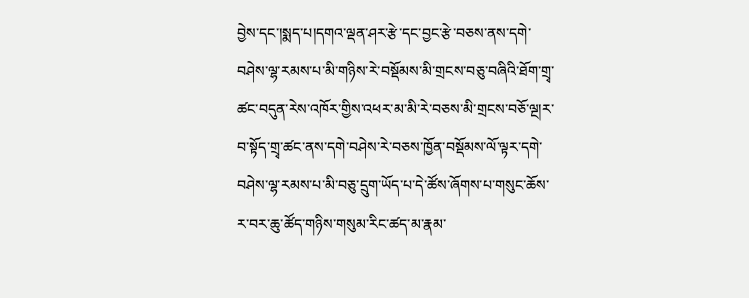བྱེས་དང་།སྨད་པ།དགའ་ལྡན་ཤར་རྩེ་དང་བྱང་རྩེ་བཅས་ནས་དགེ་བཤེས་ལྷ་རམས་པ་མི་གཉིས་རེ་བསྡོམས་མི་གྲངས་བཅུ་བཞིའི་ཐོག་གྲྭ་ཚང་བདུན་རེས་འཁོར་གྱིས་འཕར་མ་མི་རེ་བཅས་མི་གྲངས་བཅོ་ལྔ།ར་བ་སྟོད་གྲྭ་ཚང་ནས་དགེ་བཤེས་རེ་བཅས་ཁྱོན་བསྡོམས་ལོ་ལྟར་དགེ་བཤེས་ལྷ་རམས་པ་མི་བཅུ་དྲུག་ཡོད་པ་དེ་ཚོས་ཞོགས་པ་གསུང་ཆོས་ར་བར་ཆུ་ཚོད་གཉིས་གསུམ་རིང་ཚད་མ་རྣམ་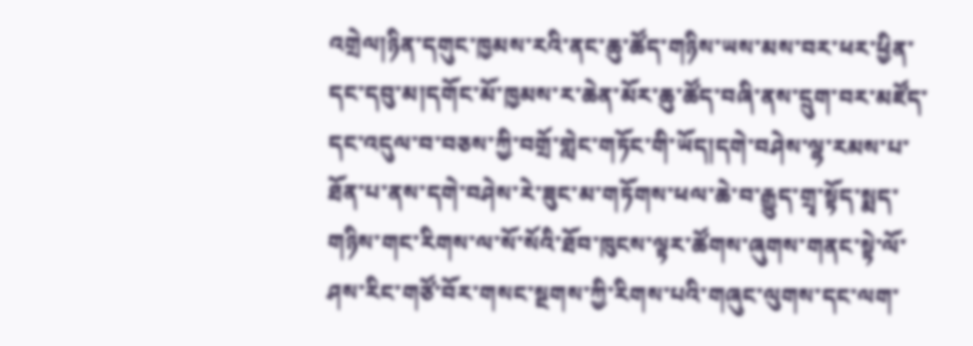འགྲེལ།ཉིན་དགུང་ཁྱམས་རའི་ནང་ཆུ་ཚོད་གཉིས་ཡས་མས་བར་ཕར་ཕྱིན་དང་དབུ་མ།དགོང་མོ་ཁྱམས་ར་ཆེན་མོར་ཆུ་ཚོད་བཞི་ནས་དྲུག་བར་མཛོད་དང་འདུལ་བ་བཅས་ཀྱི་བགྲོ་གླེང་གཏོང་གི་ཡོད།དགེ་བཤེས་ལྷ་རམས་པ་ཐོན་པ་ནས་དགེ་བཤེས་རེ་ཟུང་མ་གཏོགས་ཕལ་ཆེ་བ་རྒྱུད་གྲྭ་སྟོད་སྨད་གཉིས་གང་རིགས་ལ་སོ་སོའི་ཐོབ་ཁུངས་ལྟར་ཚོགས་ཞུགས་གནང་སྟེ་ལོ་ཤས་རིང་གཙོ་བོར་གསང་སྔགས་ཀྱི་རིགས་པའི་གཞུང་ལུགས་དང་ལག་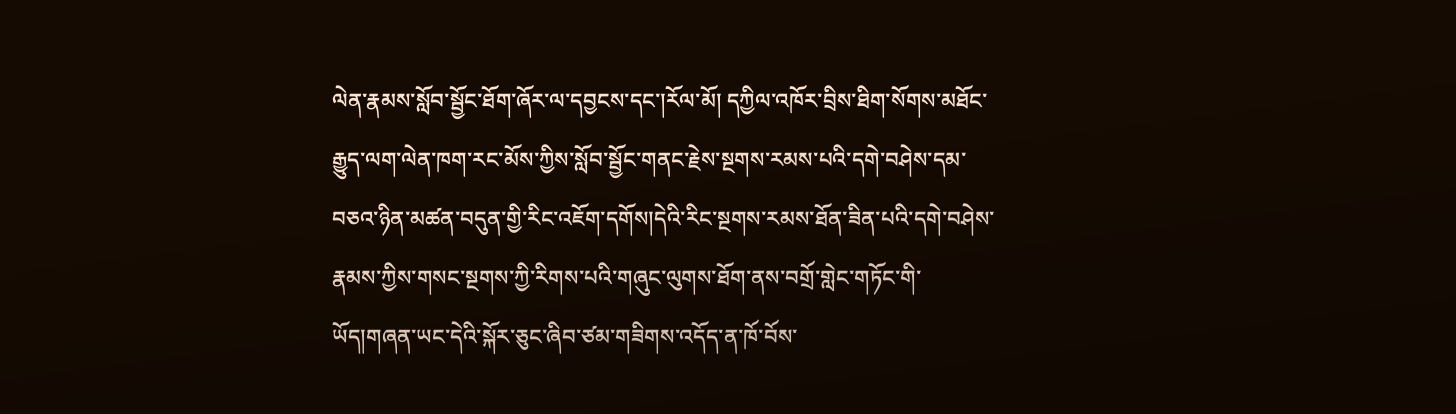ལེན་རྣམས་སློབ་སྦྱོང་ཐོག་ཞོར་ལ་དབྱངས་དང་།རོལ་མོ། དཀྱིལ་འཁོར་བྲིས་ཐིག་སོགས་མཐོང་རྒྱུད་ལག་ལེན་ཁག་རང་མོས་ཀྱིས་སློབ་སྦྱོང་གནང་རྗེས་སྔགས་རམས་པའི་དགེ་བཤེས་དམ་བཅའ་ཉིན་མཚན་བདུན་གྱི་རིང་འཇོག་དགོས།དེའི་རིང་སྔགས་རམས་ཐོན་ཟིན་པའི་དགེ་བཤེས་རྣམས་ཀྱིས་གསང་སྔགས་ཀྱི་རིགས་པའི་གཞུང་ལུགས་ཐོག་ནས་བགྲོ་གླེང་གཏོང་གི་ཡོད།གཞན་ཡང་དེའི་སྐོར་ཅུང་ཞིབ་ཙམ་གཟིགས་འདོད་ན་ཁོ་བོས་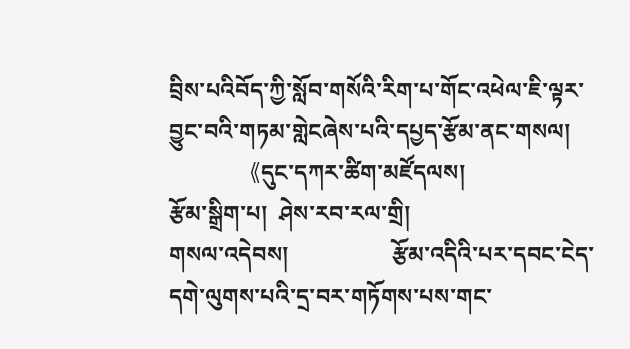བྲིས་པའིབོད་ཀྱི་སློབ་གསོའི་རིག་པ་གོང་འཕེལ་ཇི་ལྟར་བྱུང་བའི་གཏམ་གླེངཞེས་པའི་དཔྱད་རྩོམ་ནང་གསལ།
                《དུང་དཀར་ཚིག་མཛོདལས།
རྩོམ་སྒྲིག་པ།  ཤེས་རབ་རལ་གྲི།
གསལ་འདེབས།                  རྩོམ་འདིའི་པར་དབང་ངེད་དགེ་ལུགས་པའི་དྲ་བར་གཏོགས་པས་གང་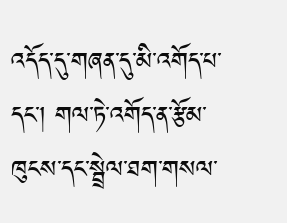འདོད་དུ་གཞན་དུ་མི་འགོད་པ་དང་། གལ་ཏེ་འགོད་ན་རྩོམ་ཁུངས་དང་སྦྲེལ་ཐག་གསལ་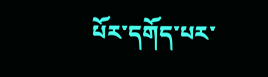པོར་དགོད་པར་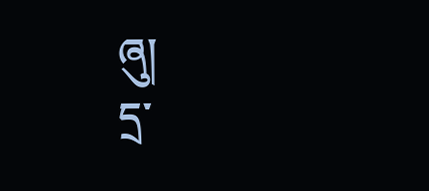ཞུ།                    དྲ་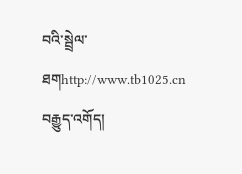བའི་སྦྲེལ་ཐགhttp://www.tb1025.cn
བརྒྱུད་འགོད།